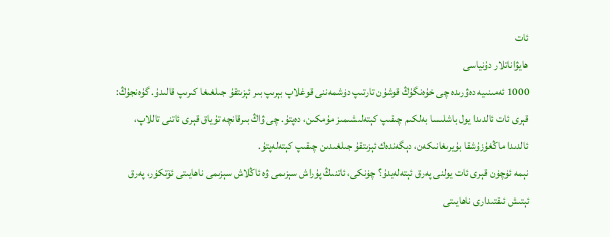ئات
ھايۋاناتلار دۇنياسى
1000 ئەمىنىيە دەۋرىدە چى خۇەنگۇڭ قوشۇن تارتىپ دۈشمەننى قوغلاپ بېرىپ بىر ئېزىتقۇ جىلغىغا كىرىپ قالىدۇ. گۇەنجۇڭ: قېرى ئات ئالدىدا يول باشلىسا بەلكىم چىقىپ كېتەلىشىمىز مۇمكىن، دەپتۇ. چى ۋاڭ بىرقانچە تۇياق قېرى ئاتنى تاللاپ، ئالدىدا ماڭغۇزۇشقا بۇيرىغانىكەن، دېگەندەك ئېزىتقۇ جىلغىدىن چىقىپ كېتەلەپتۇ.
نېمە ئۈچۈن قېرى ئات يولنى پەرق ئېتەلەيدۇ؟ چۈنكى، ئاتنىڭ پۇراش سېزىمى ۋە ئاڭلاش سېزىمى ناھايىتى ئۆتكۈر، پەرق ئېتىش ئىقتىدارى ناھايىتى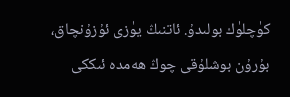كۈچلۈك بولىدۇ. ئاتنىڭ يۈزى ئۇزۇنچاق، بۇرۇن بوشلۇقى چوڭ ھەمدە ئىككى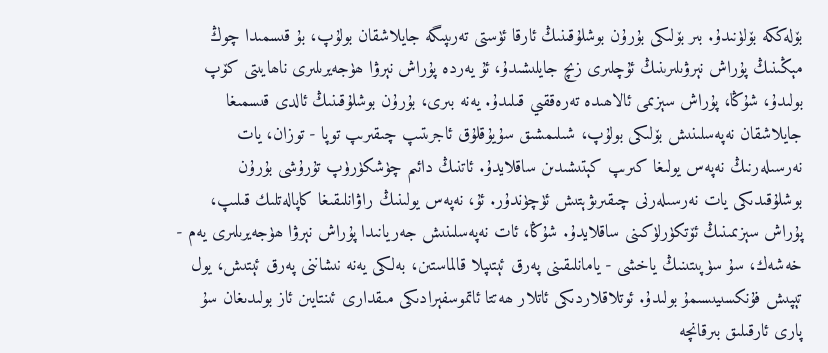بۆلەككە بۆلۈنىدۇ. بىر بۆلىكى بۇرۇن بوشلۇقىنىڭ ئارقا ئۈستى تەرىپىگە جايلاشقان بولۇپ، بۇ قىسمىدا چوڭ مېڭىنىڭ پۇراش نېرۋىلىرىنىڭ ئۇچلىرى زىچ جايلىشىدۇ، ئۇ يەردە پۇراش نېرۋا ھۈجەيرىلىرى ناھايىتى كۆپ بولىدۇ، شۇڭا، پۇراش سېزىمى ئالاھىدە تەرەققىي قىلىدۇ. يەنە بىرى، بۇرۇن بوشلۇقىنىڭ ئالدى قىسمىغا جايلاشقان نەپەسلىنىش بۆلىكى بولۇپ، شىلىمشىق سۇيۇقلۇق ئاجرىتىپ چىقىرىپ توپا - توزان، يات نەرسىلەرنىڭ نەپەس يولىغا كىرىپ كېتىشىدىن ساقلايدۇ. ئاتنىڭ دائىم چۈشكۈرۈپ تۇرۇشى بۇرۇن بوشلۇقىدىكى يات نەرسىلەرنى چىقىرىۋېتىش ئۈچۈندۇر. ئۇ، نەپەس يولىنىڭ راۋانلىقىغا كاپالەتلىك قىلىپ، پۇراش سېزىمىنىڭ ئۆتكۈرلۈكىنى ساقلايدۇ. شۇڭا، ئات نەپەسلىنىش جەريانىدا پۇراش نېرۋا ھۈجەيرىلىرى يەم - خەشەك، سۇ سۈپىتىنىڭ ياخشى - يامانلىقىنى پەرق ئېتىپلا قالماستىن، بەلكى يەنە نىشاننى پەرق ئېتىش، يول تېپىش فۇنكسىيىسىمۇ بولىدۇ. ئوتلاقلاردىكى ئاتلار ھەتتا ئاتموسفېرادىكى مىقدارى ئىنتايىن ئاز بولىدىغان سۇ پارى ئارقىلىق بىرقانچە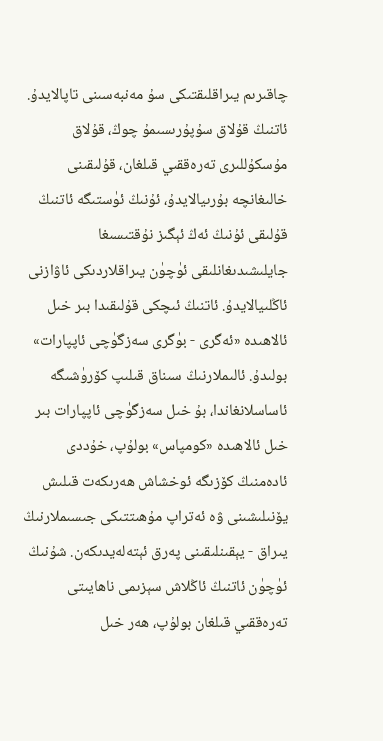چاقىرىم يىراقلىقتىكى سۇ مەنبەسىنى تاپالايدۇ.
ئاتنىڭ قۇلاق سۇپۇرىسىمۇ چوڭ، قۇلاق مۇسكۇللىرى تەرەققىي قىلغان، قۇلىقىنى خالىغانچە بۇرىيالايدۇ، ئۇنىڭ ئۈستىگە ئاتنىڭ قۇلىقى ئۇنىڭ ئەڭ ئېگىز نۇقتىسىغا جايلىشىدىغانلىقى ئۈچۈن يىراقلاردىكى ئاۋازنى ئاڭلىيالايدۇ. ئاتنىڭ ئىچكى قۇلىقىدا بىر خىل ئالاھىدە «ئەگرى - بۈگرى سەزگۈچى ئاپپارات» بولىدۇ. ئالىملارنىڭ سىناق قىلىپ كۆرۈشىگە ئاساسلانغاندا، بۇ خىل سەزگۈچى ئاپپارات بىر خىل ئالاھىدە «كومپاس» بولۇپ، خۇددى ئادەمنىڭ كۆزىگە ئوخشاش ھەرىكەت قىلىش يۆنىلىشىنى ۋە ئەتراپ مۇھىتتىكى جىسىملارنىڭ يىراق - يېقىنلىقىنى پەرق ئېتەلەيدىكەن. شۇنىڭ ئۈچۈن ئاتنىڭ ئاڭلاش سېزىمى ناھايىتى تەرەققىي قىلغان بولۇپ، ھەر خىل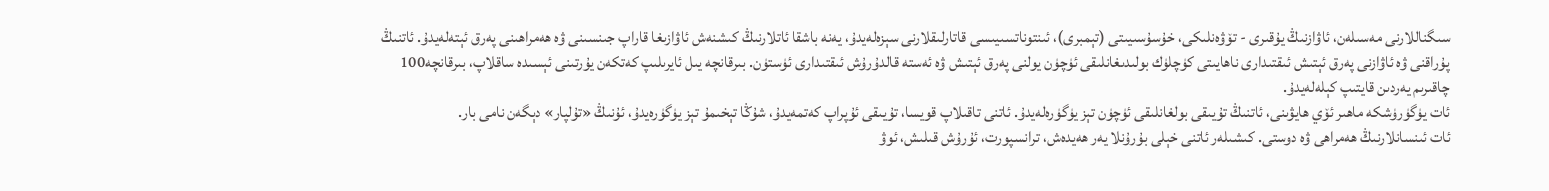سىگناللارنى مەسىلەن، ئاۋازنىڭ يۇقىرى - تۆۋەنلىكى، خۇسۇسىيىتى (تېمبرى)، ئىنتوناتسىيىسى قاتارلىقلارنى سېزەلەيدۇ، يەنە باشقا ئاتلارنىڭ كىشنەش ئاۋازىغا قاراپ جىنسىنى ۋە ھەمراھىنى پەرق ئېتەلەيدۇ. ئاتنىڭ پۇراقنى ۋە ئاۋازنى پەرق ئېتىش ئىقتىدارى ناھايىتى كۈچلۈك بولىدىغانلىقى ئۈچۈن يولنى پەرق ئېتىش ۋە ئەستە قالدۇرۇش ئىقتىدارى ئۈستۈن. بىرقانچە يىل ئايرىلىپ كەتكەن يۇرتىنى ئېسىدە ساقلاپ، بىرقانچە100 چاقىرىم يەردىن قايتىپ كېلەلەيدۇ.
ئات يۈگۈرۈشكە ماھىر ئۆي ھايۋىنى، ئاتنىڭ تۇيىقى بولغانلىقى ئۈچۈن تېز يۈگۈرەلەيدۇ. ئاتنى تاقىلاپ قويسا، تۇيىقى ئۇپراپ كەتمەيدۇ، شۇڭا تېخىمۇ تېز يۈگۈرەيدۇ، ئۇنىڭ «تۇلپار» دېگەن نامى بار.
ئات ئىنسانلارنىڭ ھەمراھى ۋە دوستى. كىشىلەر ئاتنى خېلى بۇرۇنلا يەر ھەيدەش، ترانسپورت، ئۇرۇش قىلىش، ئوۋ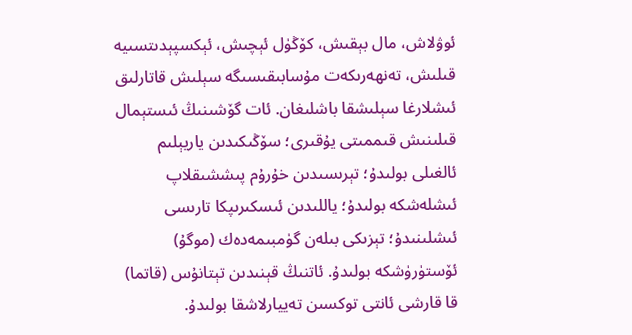ئوۋلاش، مال بېقىش، كۆڭۈل ئېچىش، ئېكسپېدىتسىيە قىلىش، تەنھەرىكەت مۇسابىقىسىگە سېلىش قاتارلىق ئىشلارغا سېلىشقا باشلىغان. ئات گۆشىنىڭ ئىستېمال قىلىنىش قىممىتى يۇقىرى؛ سۆڭىكىدىن ياريېلىم ئالغىلى بولىدۇ؛ تېرىسىدىن خۇرۇم پىششىقلاپ ئىشلەشكە بولىدۇ؛ ياللىدىن ئىسكىرىپكا تارىسى ئىشلىنىدۇ؛ تېزىكى بىلەن گۈمبىمەدەك (موگۇ) ئۆستۈرۈشكە بولىدۇ. ئاتنىڭ قېنىدىن تېتانۇس (قاتما) قا قارشى ئانتى توكسىن تەييارلاشقا بولىدۇ.